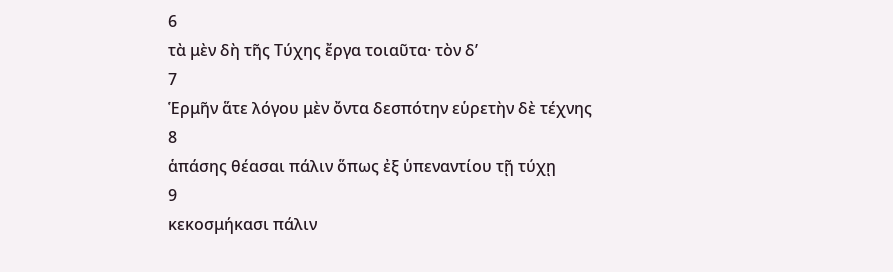6
τὰ μὲν δὴ τῆς Τύχης ἔργα τοιαῦτα· τὸν δ’
7
Ἑρμῆν ἅτε λόγου μὲν ὄντα δεσπότην εὑρετὴν δὲ τέχνης
8
ἁπάσης θέασαι πάλιν ὅπως ἐξ ὑπεναντίου τῇ τύχῃ
9
κεκοσμήκασι πάλιν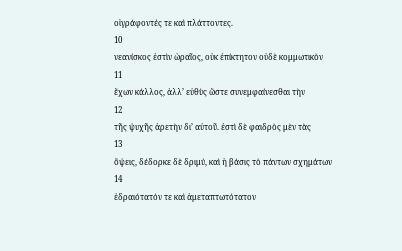οἱγράφοντές τε καὶ πλάττοντες.
10
νεανίσκος ἐστὶν ὡραῖος, οὐκ ἐπίκτητον οὐδὲ κομμωτικὸν
11
ἔχων κάλλος, ἀλλ’ εὐθὺς ὥστε συνεμφαίνεσθαι τὴν
12
τῆς ψυχῆς ἀρετὴν δι’ αὐτοῦ. ἐστὶ δὲ φαιδρὸς μὲν τὰς
13
ὄψεις, δέδορκε δὲ δριμύ, καὶ ἡ βάσις τὸ πάντων σχημάτων
14
ἑδραιότατόν τε καὶ ἀμεταπτωτότατον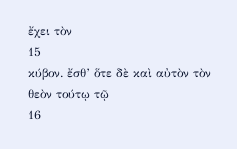ἔχει τὸν
15
κύβον. ἔσθ’ ὅτε δὲ καὶ αὐτὸν τὸν θεὸν τούτῳ τῷ
16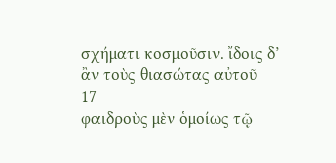σχήματι κοσμοῦσιν. ἴδοις δ’ ἂν τοὺς θιασώτας αὐτοῦ
17
φαιδροὺς μὲν ὁμοίως τῷ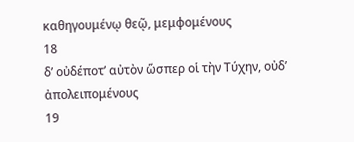καθηγουμένῳ θεῷ, μεμφομένους
18
δ’ οὐδέποτ’ αὐτὸν ὥσπερ οἱ τὴν Τύχην, οὐδ’ ἀπολειπομένους
19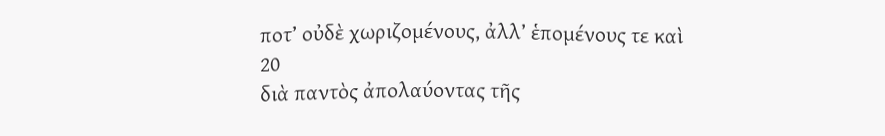ποτ’ οὐδὲ χωριζομένους, ἀλλ’ ἑπομένους τε καὶ
20
διὰ παντὸς ἀπολαύοντας τῆς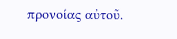προνοίας αὐτοῦ.